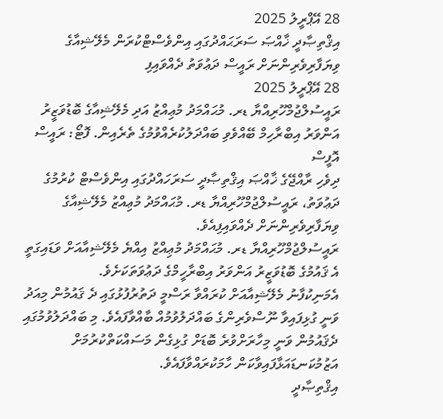28 އޭޕްރީލު 2025
އިޤްތިޞާދީ ޚާއްޞަ ސަރަޙައްދުގައި އިންވެސްޓްކުރަން މެލޭޝިއާގެ ވިޔަފާރިވެރިންނަށް ރައީސް ދަޢުވަތު ދެއްވައިފި
28 އޭޕްރީލު 2025
ރައީސުލްޖުމްހޫރިއްޔާ ޑރ. މުޙައްމަދު މުޢިއްޒު އަދި މެލޭޝިއާގެ ބޮޑުވަޒީރު އަންވަރު އިބްރާހިމް ބޭއްވެވި ބައްދަލުކުރެއްވުމުގެ ތެރެއިން. ފޮޓޯ: ރައީސް އޮފީސް
ދިވެހި ރާއްޖޭގެ ޚާއްޞަ އިޤްތިޞާދީ ސަރަހައްދުގައި އިންވެސްޓް ކުރުމުގެ ދަޢުވަތު، ރައީސުލްޖުމްހޫރިއްޔާ ޑރ. މުޙައްމަދު މުޢިއްޒު މެލޭޝިއާގެ ވިޔަފާރިވެރިންނަށް ދެއްވައިފިއެވެ.
ރައީސުލްޖުމްހޫރިއްޔާ ޑރ. މުޙައްމަދު މުޢިއްޒު އިއްޔެ މެލޭޝިއާއަށް ވަޑައިގަތީ އެ ޤައުމުގެ ބޮޑުވަޒީރު އަންވަރު އިބްރާހީމްގެ ދަޢުވަތަކަށެވެ.
އެމަނިކުފާނު މެލޭޝިއާއަށް ކުރައްވާ ރަސްމީ ދަތުރުފުޅުގައި ދެ ޤައުމުން މިއަދު ވަނީ ގުޅިފައިވާ ނޫސްވެރިންގެ ބައްދަލުވުމުއް ބާއްވާފައެވެ. މި ބައްދަލުވުމުގައި ދެޤައުމުން ވަނީ މިހާރަށްވުރެ ބޮޑަށް ގުޅިގެން މަސައްކަތްކުރުމަށް އަޒުމުކަނޑައަޅާފައިވާކަން ހާމަކުރައްވާފައެވެ.
އިޤްތިޞާދީ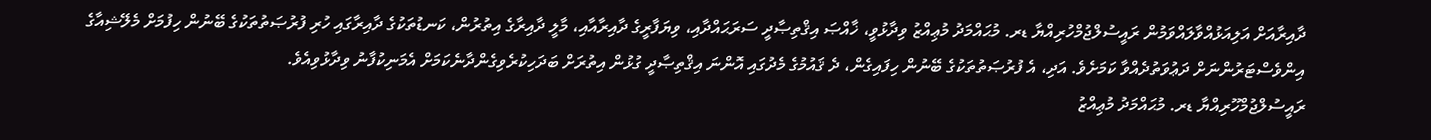ދާއިރާއަށް އަލިއަޅުއްވާލައްވަމުން ރައީސުލްޖުމްހުރިއްޔާ ޑރ. މުޙައްމަދު މުޢިއްޒު ވިދާޅުވީ، ޚާއްޞަ އިޤްތިޞާދީ ސަރަޙައްދާއި، ވިޔަފާރީގެ ދާއިރާއާއި، މާލީ ދާއިރާގެ އިތުރުން، ކަނޑުތަކުގެ ދާއިރާގައި ހުރި ފުރުޞަތުތަކުގެ ބޭނުން ހިފުމަށް މެލޭޝިއާގެ އިންވެސްޓަރުންނަށް ދަޢުވަތުދެއްވާ ކަމަށެވެ. އަދި، އެ ފުރުޞަތުތަކުގެ ބޭނުން ހިފައިގެން، ދެ ޤައުމުގެ މެދުގައި އޮންނަ އިޤްތިޞާދީ ގުޅުން އިތުރަށް ބަދަހިކުރެވިގެންދާނެކަމަށް އެމަނިކުފާނު ވިދާޅުވިއެވެ.
ރައީސުލްޖުމްހޫރިއްޔާ ޑރ. މުޙައްމަދު މުޢިއްޒު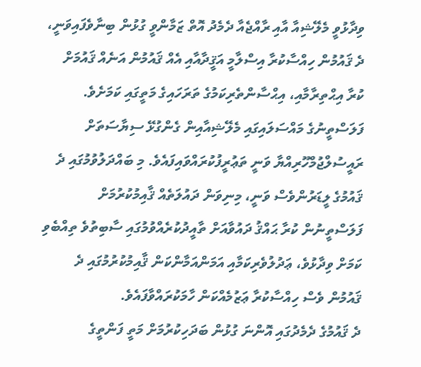ވިދާޅުވީ މެލޭޝިއާ އާއި ރާއްޖެއާ ދެމެދު އޮތް ޒަމާންވީ ގުޅުން ބިނާވެފައިވަނީ، ދެ ޤައުމުން ހިއްސާކުރާ އިސްލާމީ އަޤީދާއާއި އެއް ޤައުމުން އަނެއް ޤައުމަށް ކުރާ އިޙްތިރާމާއި، އިޙްސާންތެރިކަމުގެ ތަރަހައިގެ މަތީގައި ކަމަށެވެ.
ފަލަސްތީނުގެ މައްސަލައިގައި މެލޭޝިއާއިން ގެންގުޅޭ ސިޔާސަތަށް ރައީސުލްޖުމްހޫރިއްޔާ ވަނީ ތަޢުރީފުކުރައްވައިފައެވެ. މި ބައްދަލުވުމުގައި ދެ ޤައުމުގެ ލީޑަރުންވެސް ވަނީ، މިނިވަން ދައުލަތެއް ޤާއިމުކުރުމަށް ފަލަސްތީނުން ކުރާ ޙައްޤު ދައުވާއަށް ތާއީދުކުރެއްވުމުގައި ސާބިތުވެ ތިއްބެވި ކަމަށް ވިދާޅުވެ، ޢަދުލުވެރިކަމާއި އަމަންއަމާންކަން ޤާއިމުކުރުމުގައި ދެ ޤައުމުން ވެސް ހިއްސާކުރާ ޢަޒުމެއްކަން ހާމަކުރައްވާފައެވެ.
ދެ ޤައުމުގެ ދެމެދުގައި އޮންނަ ގުޅުން ބަދަހިކުރުމަށް މަތީ ފަންތީގެ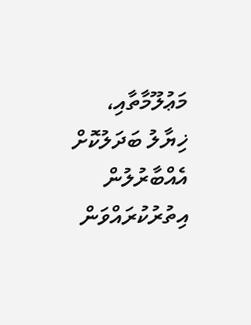މަޢުލޫމާތާއި، ޚިޔާލު ބަދަލުކޮށް އެއްބާރުލުން އިތުރުކުރައްވަން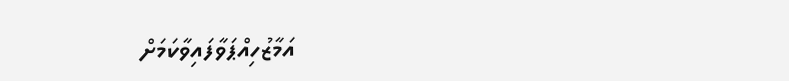އަމާޒުހިއްޕަވާފައިވާކަމަށް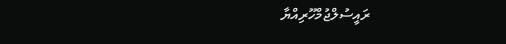ރައީސުލްޖުމްހޫރިއްޔާ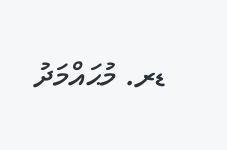ޑރ. މުޙައްމަދު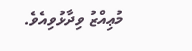މުޢިއްޒު ވިދާޅުވިއެވެ.